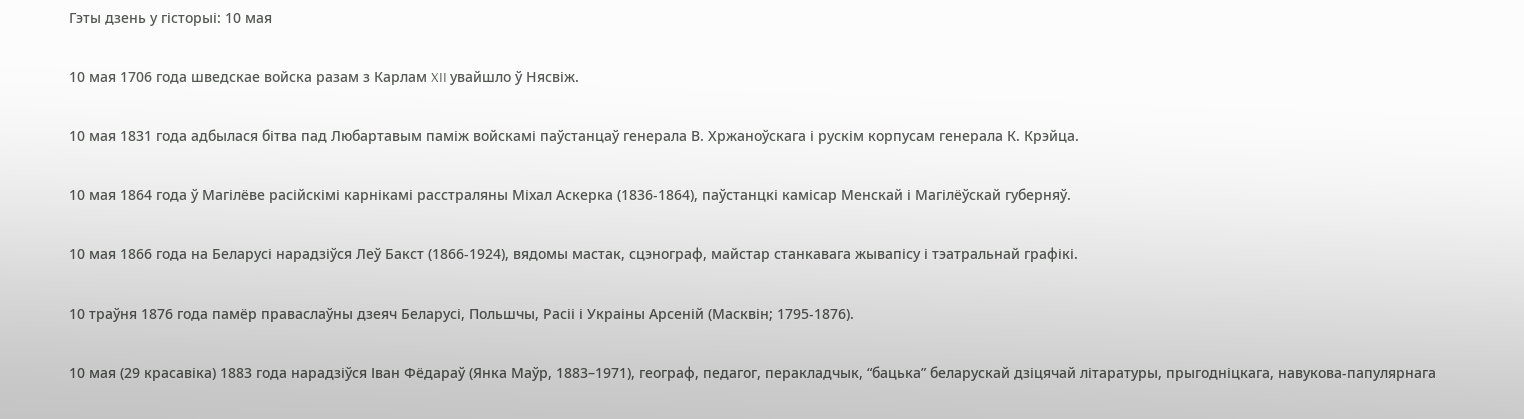Гэты дзень у гісторыі: 10 мая

10 мая 1706 года шведскае войска разам з Карлам XII увайшло ў Нясвіж.

10 мая 1831 года адбылася бітва пад Любартавым паміж войскамі паўстанцаў генерала В. Хржаноўскага і рускім корпусам генерала К. Крэйца.

10 мая 1864 года ў Магілёве расійскімі карнікамі расстраляны Міхал Аскерка (1836-1864), паўстанцкі камісар Менскай і Магілёўскай губерняў.

10 мая 1866 года на Беларусі нарадзіўся Леў Бакст (1866-1924), вядомы мастак, сцэнограф, майстар станкавага жывапісу і тэатральнай графікі.

10 траўня 1876 года памёр праваслаўны дзеяч Беларусі, Польшчы, Расіі і Украіны Арсеній (Масквін; 1795-1876).

10 мая (29 красавіка) 1883 года нарадзіўся Іван Фёдараў (Янка Маўр, 1883–1971), географ, педагог, перакладчык, “бацька” беларускай дзіцячай літаратуры, прыгодніцкага, навукова-папулярнага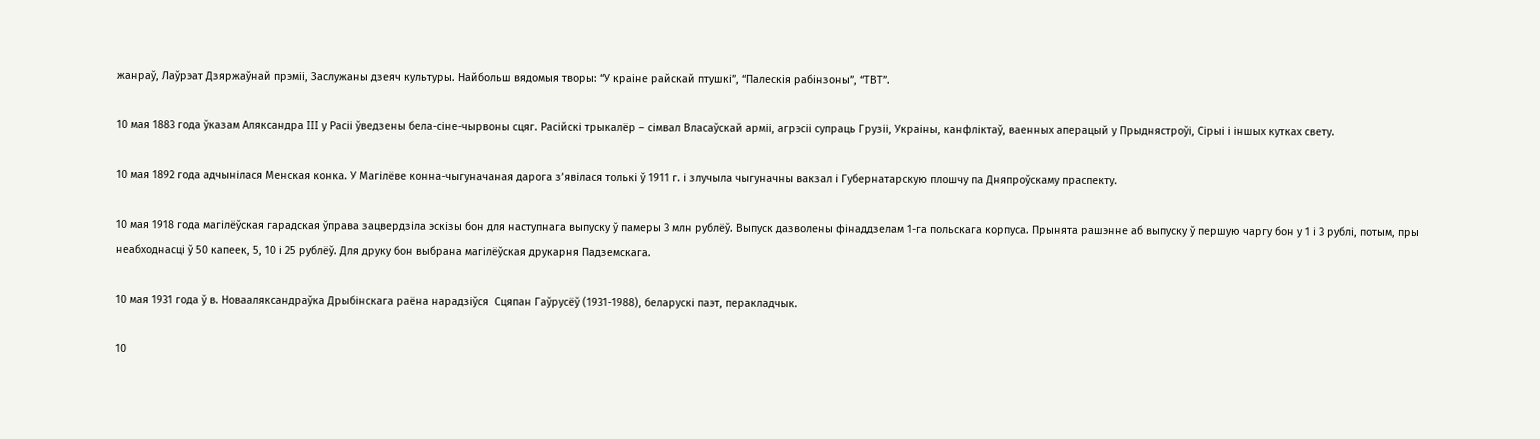жанраў, Лаўрэат Дзяржаўнай прэміі, Заслужаны дзеяч культуры. Найбольш вядомыя творы: “У краіне райскай птушкі”, “Палескія рабінзоны”, “ТВТ”.

10 мая 1883 года ўказам Аляксандра III у Расіі ўведзены бела-сіне-чырвоны сцяг. Расійскі трыкалёр – сімвал Власаўскай арміі, агрэсіі супраць Грузіі, Украіны, канфліктаў, ваенных аперацый у Прыднястроўі, Сірыі і іншых кутках свету.

10 мая 1892 года адчынілася Менская конка. У Магілёве конна-чыгуначаная дарога з’явілася толькі ў 1911 г. і злучыла чыгуначны вакзал і Губернатарскую плошчу па Дняпроўскаму праспекту.

10 мая 1918 года магілёўская гарадская ўправа зацвердзіла эскізы бон для наступнага выпуску ў памеры 3 млн рублёў. Выпуск дазволены фінаддзелам 1-га польскага корпуса. Прынята рашэнне аб выпуску ў першую чаргу бон у 1 і 3 рублі, потым, пры неабходнасці ў 50 капеек, 5, 10 і 25 рублёў. Для друку бон выбрана магілёўская друкарня Падземскага.

10 мая 1931 года ў в. Новааляксандраўка Дрыбінскага раёна нарадзіўся  Сцяпан Гаўрусёў (1931-1988), беларускі паэт, перакладчык.

10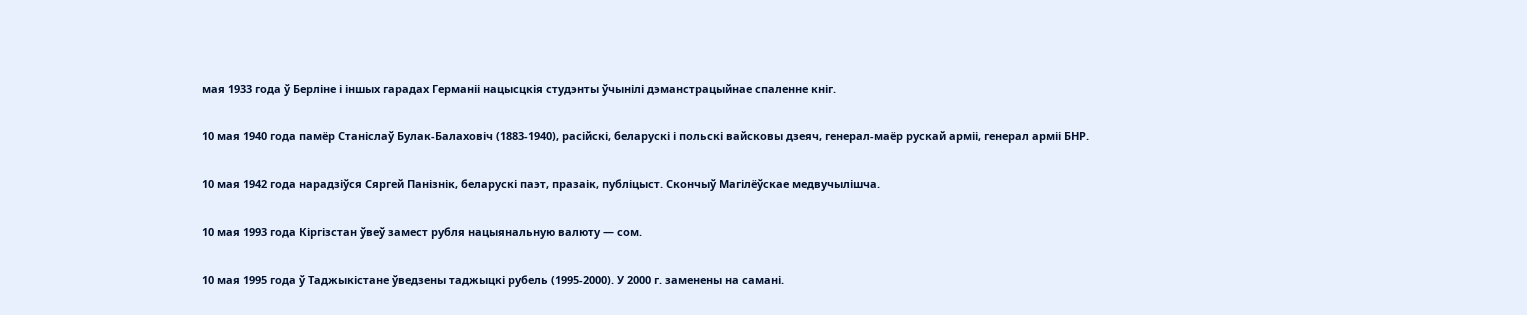мая 1933 года ў Берліне і іншых гарадах Германіі нацысцкія студэнты ўчынілі дэманстрацыйнае спаленне кніг.

10 мая 1940 года памёр Станіслаў Булак-Балаховіч (1883-1940), расійскі, беларускі і польскі вайсковы дзеяч, генерал-маёр рускай арміі, генерал арміі БНР.

10 мая 1942 года нарадзіўся Сяргей Панізнік, беларускі паэт, празаік, публіцыст. Скончыў Магілёўскае медвучылішча.

10 мая 1993 года Кіргізстан ўвеў замест рубля нацыянальную валюту — сом.

10 мая 1995 года ў Таджыкістане ўведзены таджыцкі рубель (1995-2000). У 2000 г. заменены на самані.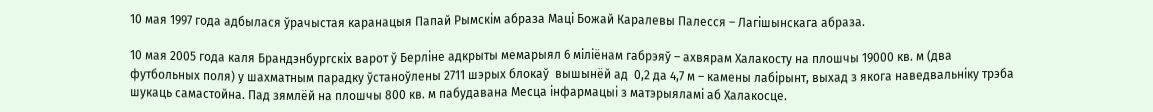10 мая 1997 года адбылася ўрачыстая каранацыя Папай Рымскім абраза Маці Божай Каралевы Палесся – Лагішынскага абраза.

10 мая 2005 года каля Брандэнбургскіх варот ў Берліне адкрыты мемарыял 6 міліёнам габрэяў – ахвярам Халакосту на плошчы 19000 кв. м (два футбольных поля) у шахматным парадку ўстаноўлены 2711 шэрых блокаў  вышынёй ад  0,2 да 4,7 м – камены лабірынт, выхад з якога наведвальніку трэба шукаць самастойна. Пад зямлёй на плошчы 800 кв. м пабудавана Месца інфармацыі з матэрыяламі аб Халакосце.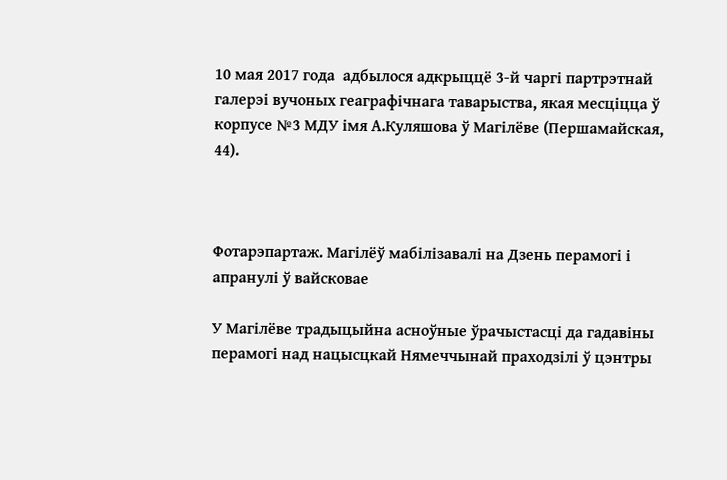10 мая 2017 года  адбылося адкрыццё 3-й чаргі партрэтнай галерэі вучоных геаграфічнага таварыства, якая месціцца ў корпусе №3 МДУ імя А.Куляшова ў Магілёве (Першамайская, 44).



Фотарэпартаж. Магілёў мабілізавалі на Дзень перамогі і апранулі ў вайсковае

У Магілёве традыцыйна асноўные ўрачыстасці да гадавіны перамогі над нацысцкай Нямеччынай праходзілі ў цэнтры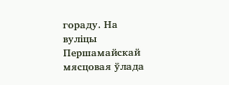гораду. На вуліцы Першамайскай мясцовая ўлада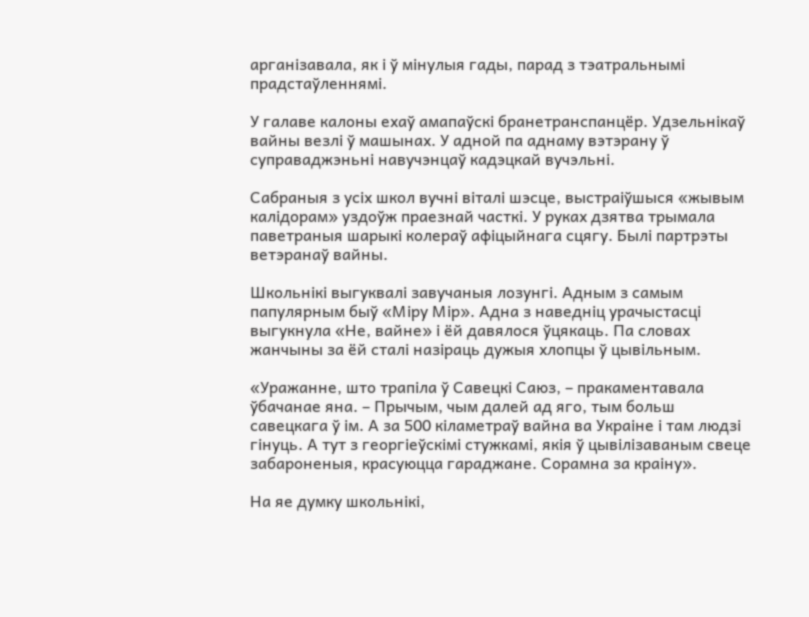арганізавала, як і ў мінулыя гады, парад з тэатральнымі прадстаўленнямі.

У галаве калоны ехаў амапаўскі бранетранспанцёр. Удзельнікаў вайны везлі ў машынах. У адной па аднаму вэтэрану ў суправаджэньні навучэнцаў кадэцкай вучэльні.

Сабраныя з усіх школ вучні віталі шэсце, выстраіўшыся «жывым калідорам» уздоўж праезнай часткі. У руках дзятва трымала паветраныя шарыкі колераў афіцыйнага сцягу. Былі партрэты ветэранаў вайны.

Школьнікі выгуквалі завучаныя лозунгі. Адным з самым папулярным быў «Міру Мір». Адна з наведніц урачыстасці выгукнула «Не, вайне» і ёй давялося ўцякаць. Па словах жанчыны за ёй сталі назіраць дужыя хлопцы ў цывільным.

«Уражанне, што трапіла ў Савецкі Саюз, – пракаментавала ўбачанае яна. – Прычым, чым далей ад яго, тым больш савецкага ў ім. А за 500 кіламетраў вайна ва Украіне і там людзі гінуць. А тут з георгіеўскімі стужкамі, якія ў цывілізаваным свеце забароненыя, красуюцца гараджане. Сорамна за краіну».

На яе думку школьнікі,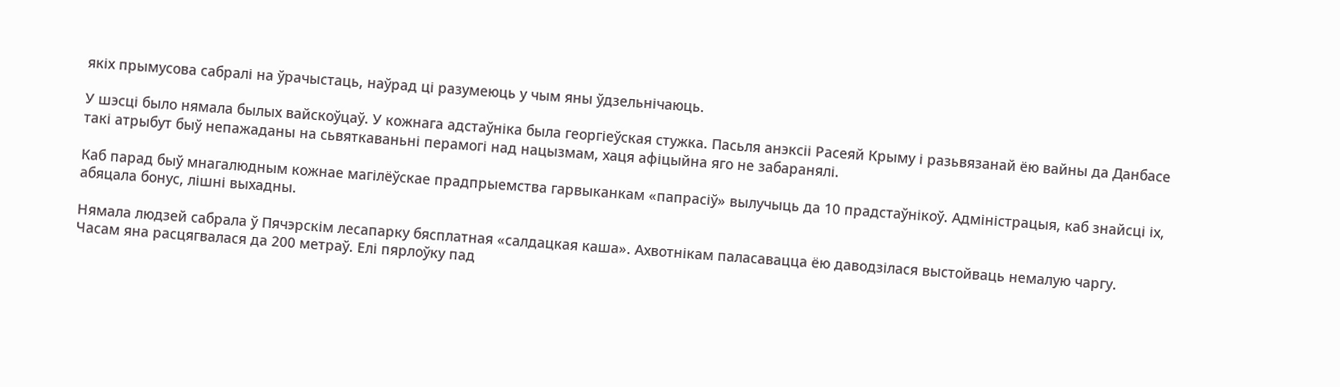якіх прымусова сабралі на ўрачыстаць, наўрад ці разумеюць у чым яны ўдзельнічаюць.

У шэсці было нямала былых вайскоўцаў. У кожнага адстаўніка была георгіеўская стужка. Пасьля анэксіі Расеяй Крыму і разьвязанай ёю вайны да Данбасе такі атрыбут быў непажаданы на сьвяткаваньні перамогі над нацызмам, хаця афіцыйна яго не забаранялі.

Каб парад быў мнагалюдным кожнае магілёўскае прадпрыемства гарвыканкам «папрасіў» вылучыць да 10 прадстаўнікоў. Адміністрацыя, каб знайсці іх, абяцала бонус, лішні выхадны.

Нямала людзей сабрала ў Пячэрскім лесапарку бясплатная «салдацкая каша». Ахвотнікам паласавацца ёю даводзілася выстойваць немалую чаргу. Часам яна расцягвалася да 200 метраў. Елі пярлоўку пад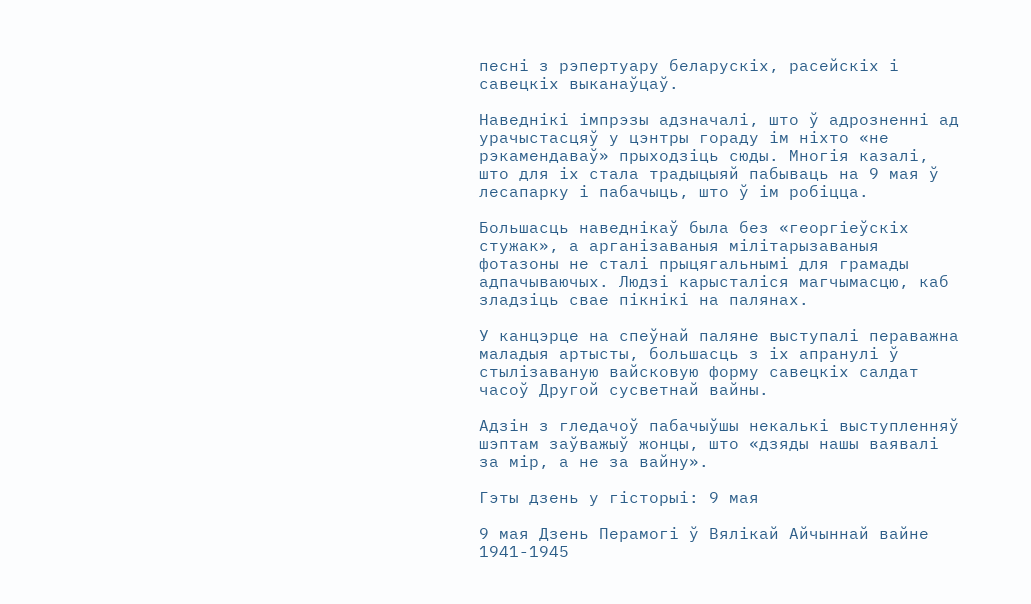песні з рэпертуару беларускіх, расейскіх і савецкіх выканаўцаў.

Наведнікі імпрэзы адзначалі, што ў адрозненні ад урачыстасцяў у цэнтры гораду ім ніхто «не рэкамендаваў» прыходзіць сюды. Многія казалі, што для іх стала традыцыяй пабываць на 9 мая ў лесапарку і пабачыць, што ў ім робіцца.

Большасць наведнікаў была без «георгіеўскіх стужак», а арганізаваныя мілітарызаваныя фотазоны не сталі прыцягальнымі для грамады адпачываючых. Людзі карысталіся магчымасцю, каб зладзіць свае пікнікі на палянах.

У канцэрце на спеўнай паляне выступалі пераважна маладыя артысты, большасць з іх апранулі ў стылізаваную вайсковую форму савецкіх салдат часоў Другой сусветнай вайны.

Адзін з гледачоў пабачыўшы некалькі выступленняў шэптам заўважыў жонцы, што «дзяды нашы ваявалі за мір, а не за вайну».

Гэты дзень у гісторыі: 9 мая

9 мая Дзень Перамогі ў Вялікай Айчыннай вайне 1941-1945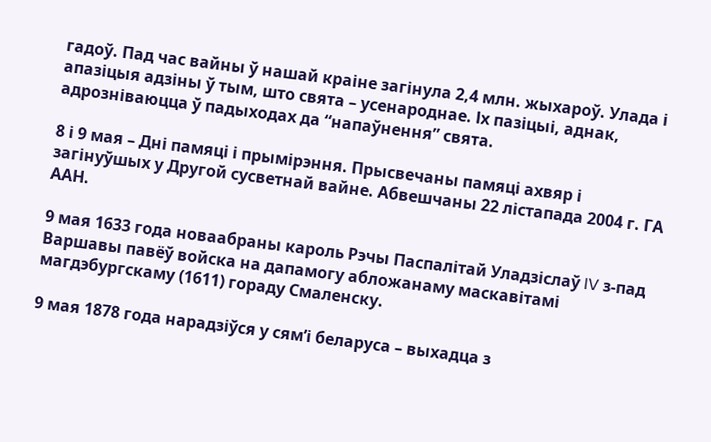гадоў. Пад час вайны ў нашай краіне загінула 2,4 млн. жыхароў. Улада і апазіцыя адзіны ў тым, што свята – усенароднае. Іх пазіцыі, аднак, адрозніваюцца ў падыходах да “напаўнення” свята.

8 і 9 мая – Дні памяці і прымірэння. Прысвечаны памяці ахвяр і загінуўшых у Другой сусветнай вайне. Абвешчаны 22 лістапада 2004 г. ГА ААН.

9 мая 1633 года новаабраны кароль Рэчы Паспалітай Уладзіслаў IV з-пад Варшавы павёў войска на дапамогу абложанаму маскавітамі магдэбургскаму (1611) гораду Смаленску.

9 мая 1878 года нарадзіўся у сям’і беларуса – выхадца з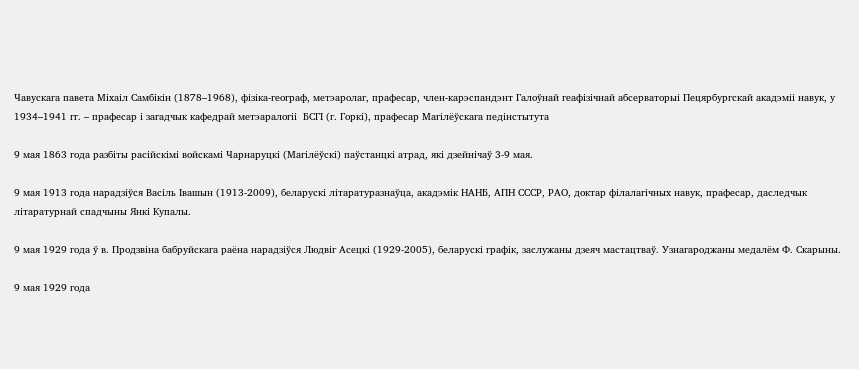Чавускага павета Міхаіл Самбікін (1878–1968), фізіка-географ, метэаролаг, прафесар, член-карэспандэнт Галоўнай геафізічнай абсерваторыі Пецярбургскай акадэміі навук, у 1934–1941 гг. – прафесар і загадчык кафедрай метэаралогіі  БСГІ (г. Горкі), прафесар Магілёўскага педінстытута

9 мая 1863 года разбіты расійскімі войскамі Чарнаруцкі (Магілёўскі) паўстанцкі атрад, які дзейнічаў 3-9 мая.

9 мая 1913 года нарадзіўся Васіль Івашын (1913-2009), беларускі літаратуразнаўца, акадэмік НАНБ, АПН СССР, РАО, доктар філалагічных навук, прафесар, даследчык літаратурнай спадчыны Янкі Купалы.

9 мая 1929 года ў в. Продзвіна бабруйскага раёна нарадзіўся Людвіг Асецкі (1929-2005), беларускі графік, заслужаны дзеяч мастацтваў. Узнагароджаны медалём Ф. Скарыны.

9 мая 1929 года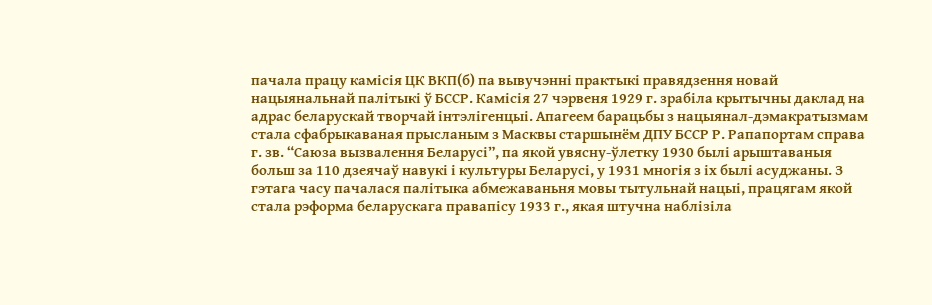пачала працу камісія ЦК ВКП(б) па вывучэнні практыкі правядзення новай нацыянальнай палітыкі ў БССР. Камісія 27 чэрвеня 1929 г. зрабіла крытычны даклад на адрас беларускай творчай інтэлігенцыі. Апагеем барацьбы з нацыянал-дэмакратызмам стала сфабрыкаваная прысланым з Масквы старшынём ДПУ БССР Р. Рапапортам справа г. зв. “Саюза вызвалення Беларусі”, па якой увясну-ўлетку 1930 былі арыштаваныя больш за 110 дзеячаў навукі і культуры Беларусі, у 1931 многія з іх былі асуджаны. З гэтага часу пачалася палітыка абмежаваньня мовы тытульнай нацыі, працягам якой стала рэформа беларускага правапісу 1933 г., якая штучна наблізіла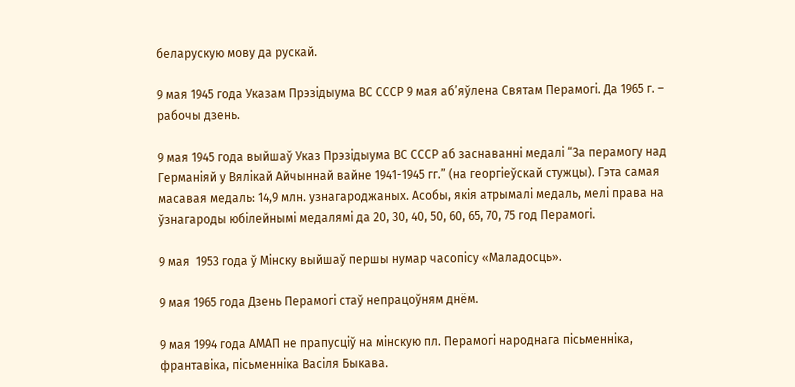беларускую мову да рускай.

9 мая 1945 года Указам Прэзідыума ВС СССР 9 мая аб’яўлена Святам Перамогі. Да 1965 г. – рабочы дзень.

9 мая 1945 года выйшаў Указ Прэзідыума ВС СССР аб заснаванні медалі “За перамогу над Германіяй у Вялікай Айчыннай вайне 1941-1945 гг.” (на георгіеўскай стужцы). Гэта самая масавая медаль: 14,9 млн. узнагароджаных. Асобы, якія атрымалі медаль, мелі права на ўзнагароды юбілейнымі медалямі да 20, 30, 40, 50, 60, 65, 70, 75 год Перамогі.

9 мая  1953 года ў Мінску выйшаў першы нумар часопісу «Маладосць».

9 мая 1965 года Дзень Перамогі стаў непрацоўням днём.

9 мая 1994 года АМАП не прапусціў на мінскую пл. Перамогі народнага пісьменніка, франтавіка, пісьменніка Васіля Быкава.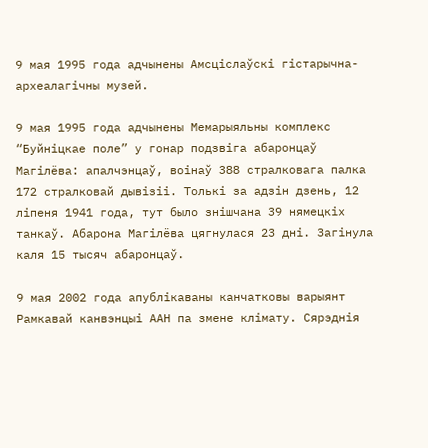9 мая 1995 года адчынены Амсціслаўскі гістарычна-археалагічны музей.

9 мая 1995 года адчынены Мемарыяльны комплекс “Буйніцкае поле” у гонар подзвіга абаронцаў Магілёва: апалчэнцаў, воінаў 388 стралковага палка 172 стралковай дывізіі. Толькі за адзін дзень, 12 ліпеня 1941 года, тут было знішчана 39 нямецкіх танкаў. Абарона Магілёва цягнулася 23 дні. Загінула каля 15 тысяч абаронцаў.

9 мая 2002 года апублікаваны канчатковы варыянт Рамкавай канвэнцыі ААН па змене клімату. Сярэднія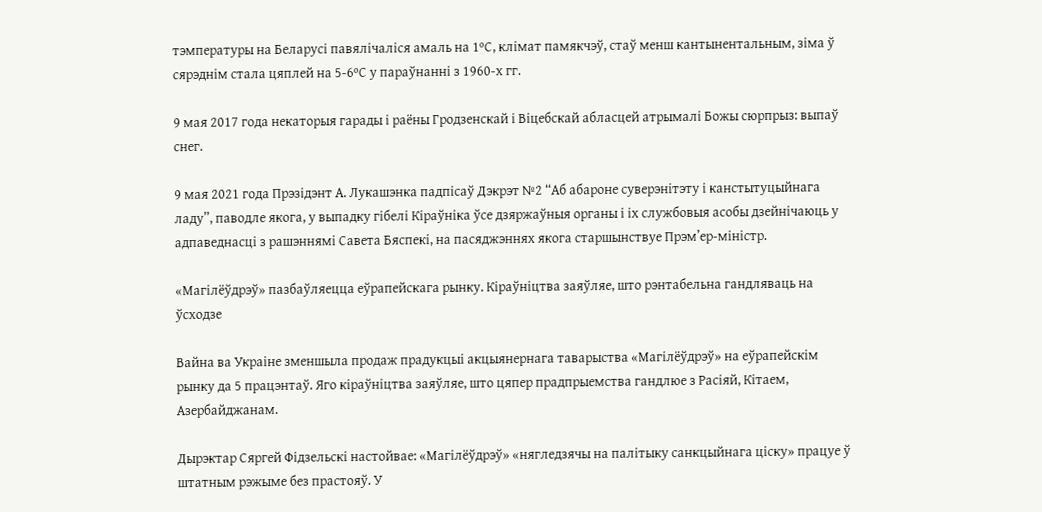тэмпературы на Беларусі павялічаліся амаль на 1⁰С, клімат памякчэў, стаў менш кантынентальным, зіма ў сярэднім стала цяплей на 5-6⁰С у параўнанні з 1960-х гг.

9 мая 2017 года некаторыя гарады і раёны Гродзенскай і Віцебскай абласцей атрымалі Божы сюрпрыз: выпаў снег.

9 мая 2021 года Прэзідэнт А. Лукашэнка падпісаў Дэкрэт №2 “Аб абароне суверэнітэту і канстытуцыйнага ладу”, паводле якога, у выпадку гібелі Кіраўніка ўсе дзяржаўныя органы і іх службовыя асобы дзейнічаюць у адпаведнасці з рашэннямі Савета Бяспекі, на пасяджэннях якога старшынствуе Прэм’ер-міністр.

«Магілёўдрэў» пазбаўляецца еўрапейскага рынку. Кіраўніцтва заяўляе, што рэнтабельна гандляваць на ўсходзе

Вайна ва Украіне зменшыла продаж прадукцыі акцыянернага таварыства «Магілёўдрэў» на еўрапейскім рынку да 5 працэнтаў. Яго кіраўніцтва заяўляе, што цяпер прадпрыемства гандлюе з Расіяй, Кітаем, Азербайджанам.

Дырэктар Сяргей Фідзельскі настойвае: «Магілёўдрэў» «нягледзячы на палітыку санкцыйнага ціску» працуе ў штатным рэжыме без прастояў. У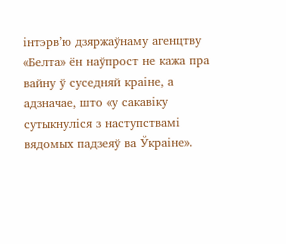інтэрв’ю дзяржаўнаму агенцтву «Белта» ён наўпрост не кажа пра вайну ў суседняй краіне, а адзначае, што «у сакавіку сутыкнуліся з наступствамі вядомых падзеяў ва Ўкраіне».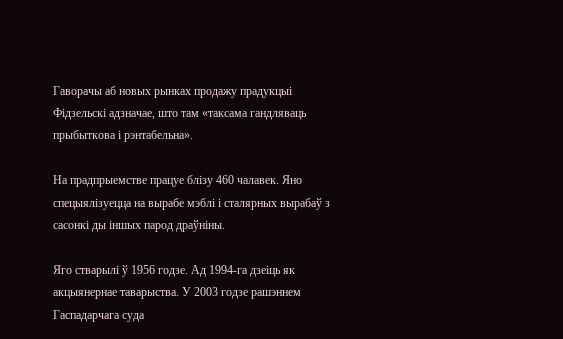Гаворачы аб новых рынках продажу прадукцыі Фідзельскі адзначае, што там «таксама гандляваць прыбыткова і рэнтабельна».

На прадпрыемстве працуе блізу 460 чалавек. Яно спецыялізуецца на вырабе мэблі і сталярных вырабаў з сасонкі ды іншых парод драўніны.

Яго стварылі ў 1956 годзе. Ад 1994-га дзеіць як акцыянернае таварыства. У 2003 годзе рашэннем Гаспадарчага суда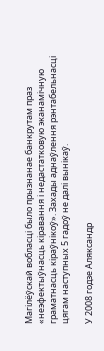Магілёўскай вобласці было прызнанае банкрутам праз «неэфектыўнасць кіравання і недастатковую эканамічную граматнасць кіраўнікоў». Захады аднаўлення рэнтабельнасці цягам наступных 5 гадоў не далі вынікаў.

У 2008 годзе Аляксандр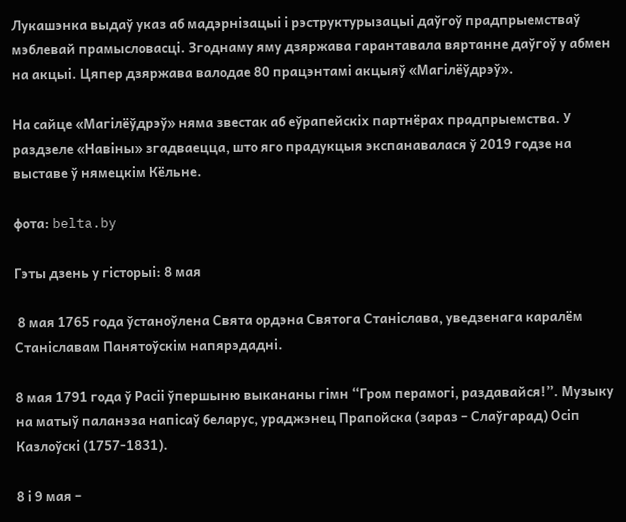Лукашэнка выдаў указ аб мадэрнізацыі і рэструктурызацыі даўгоў прадпрыемстваў мэблевай прамысловасці. Згоднаму яму дзяржава гарантавала вяртанне даўгоў у абмен на акцыі. Цяпер дзяржава валодае 80 працэнтамі акцыяў «Магілёўдрэў».

На сайце «Магілёўдрэў» няма звестак аб еўрапейскіх партнёрах прадпрыемства. У раздзеле «Навіны» згадваецца, што яго прадукцыя экспанавалася ў 2019 годзе на выставе ў нямецкім Кёльне.

фота: belta.by

Гэты дзень у гісторыі: 8 мая

 8 мая 1765 года ўстаноўлена Свята ордэна Святога Станіслава, уведзенага каралём Станіславам Панятоўскім напярэдадні.

8 мая 1791 года ў Расіі ўпершыню выкананы гімн “Гром перамогі, раздавайся!”. Музыку на матыў паланэза напісаў беларус, ураджэнец Прапойска (зараз – Слаўгарад) Осіп Казлоўскі (1757-1831).

8 і 9 мая –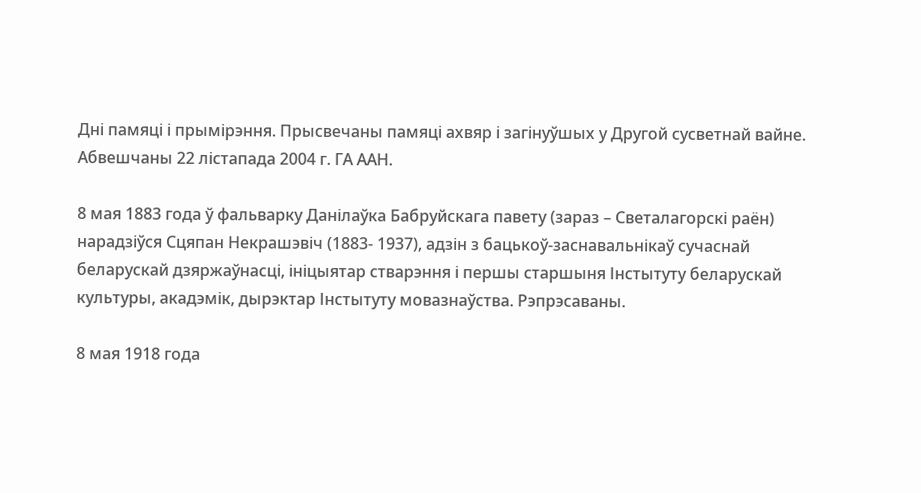Дні памяці і прымірэння. Прысвечаны памяці ахвяр і загінуўшых у Другой сусветнай вайне. Абвешчаны 22 лістапада 2004 г. ГА ААН.

8 мая 1883 года ў фальварку Данілаўка Бабруйскага павету (зараз – Светалагорскі раён) нарадзіўся Сцяпан Некрашэвіч (1883- 1937), адзін з бацькоў-заснавальнікаў сучаснай беларускай дзяржаўнасці, ініцыятар стварэння і першы старшыня Інстытуту беларускай культуры, акадэмік, дырэктар Інстытуту мовазнаўства. Рэпрэсаваны.

8 мая 1918 года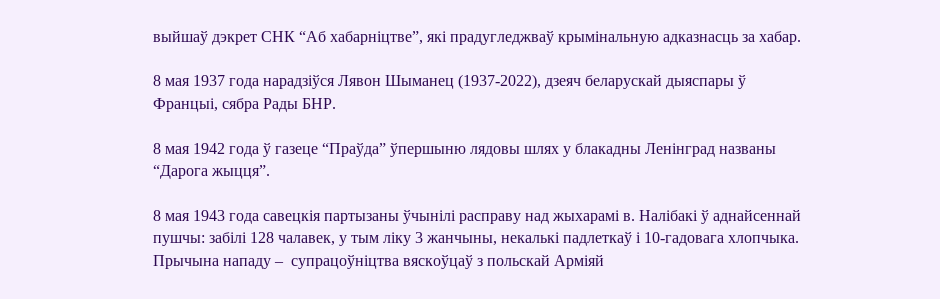выйшаў дэкрет СНК “Аб хабарніцтве”, які прадугледжваў крымінальную адказнасць за хабар.

8 мая 1937 года нарадзіўся Лявон Шыманец (1937-2022), дзеяч беларускай дыяспары ў Францыі, сябра Рады БНР.

8 мая 1942 года ў газеце “Праўда” ўпершыню лядовы шлях у блакадны Ленінград названы “Дарога жыцця”.

8 мая 1943 года савецкія партызаны ўчынілі расправу над жыхарамі в. Налібакі ў аднайсеннай пушчы: забілі 128 чалавек, у тым ліку 3 жанчыны, некалькі падлеткаў і 10-гадовага хлопчыка. Прычына нападу –  супрацоўніцтва вяскоўцаў з польскай Арміяй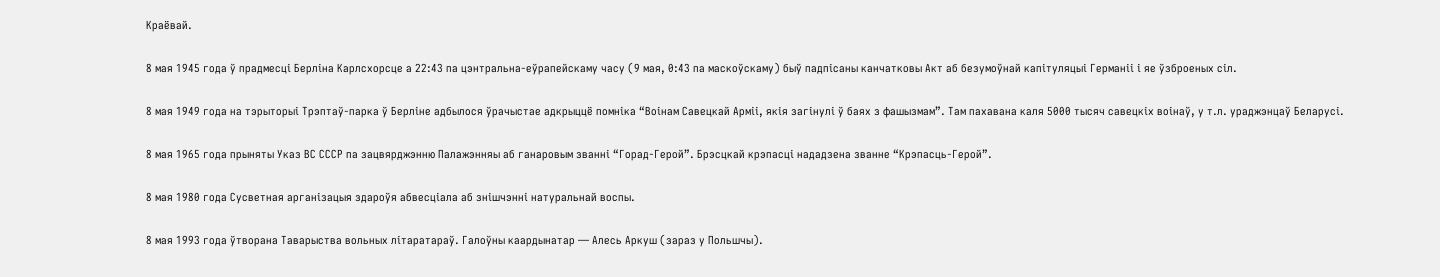Краёвай.

8 мая 1945 года ў прадмесці Берліна Карлсхорсце а 22:43 па цэнтральна-еўрапейскаму часу (9 мая, 0:43 па маскоўскаму) быў падпісаны канчатковы Акт аб безумоўнай капітуляцыі Германіі і яе ўзброеных сіл.

8 мая 1949 года на тэрыторыі Трэптаў-парка ў Берліне адбылося ўрачыстае адкрыццё помніка “Воінам Савецкай Арміі, якія загінулі ў баях з фашызмам”. Там пахавана каля 5000 тысяч савецкіх воінаў, у т.л. ураджэнцаў Беларусі.

8 мая 1965 года прыняты Указ ВС СССР па зацвярджэнню Палажэнняы аб ганаровым званні “Горад-Герой”. Брэсцкай крэпасці нададзена званне “Крэпасць-Герой”.

8 мая 1980 года Сусветная арганізацыя здароўя абвесціала аб знішчэнні натуральнай воспы.

8 мая 1993 года ўтворана Таварыства вольных літаратараў. Галоўны каардынатар — Алесь Аркуш (зараз у Польшчы).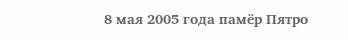8 мая 2005 года памёр Пятро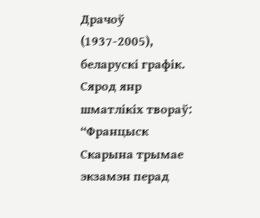Драчоў (1937-2005), беларускі графік. Сярод янр шматлікіх твораў: “Францыск Скарына трымае экзамэн перад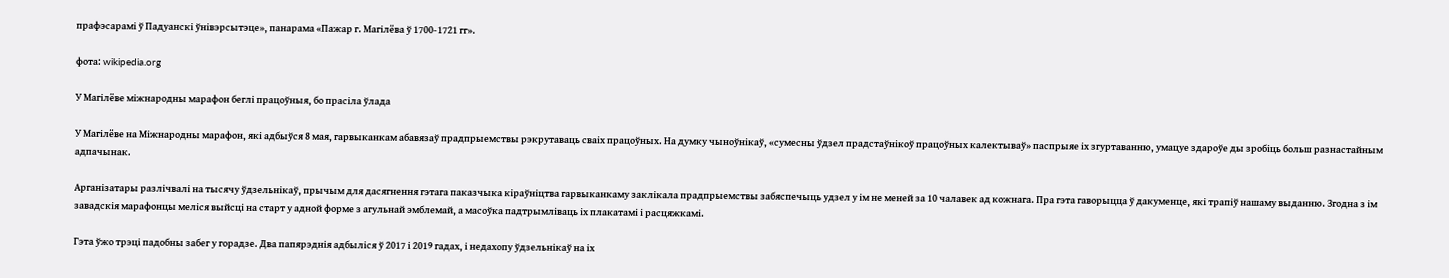прафэсарамі ў Падуанскі ўнівэрсытэце», панарама «Пажар г. Магілёва ў 1700-1721 гг».

фота: wikipedia.org

У Магілёве міжнародны марафон беглі працоўныя, бо прасіла ўлада

У Магілёве на Міжнародны марафон, які адбыўся 8 мая, гарвыканкам абавязаў прадпрыемствы рэкрутаваць сваіх працоўных. На думку чыноўнікаў, «сумесны ўдзел прадстаўнікоў працоўных калектываў» паспрыяе іх згуртаванню, умацуе здароўе ды зробіць больш разнастайным адпачынак.

Арганізатары разлічвалі на тысячу ўдзельнікаў, прычым для дасягнення гэтага паказчыка кіраўніцтва гарвыканкаму заклікала прадпрыемствы забяспечыць удзел у ім не меней за 10 чалавек ад кожнага. Пра гэта гаворыцца ў дакуменце, які трапіў нашаму выданню. Згодна з ім завадскія марафонцы меліся выйсці на старт у адной форме з агульнай эмблемай, а масоўка падтрымліваць іх плакатамі і расцяжкамі.

Гэта ўжо трэці падобны забег у горадзе. Два папярэднія адбыліся ў 2017 і 2019 гадах, і недахопу ўдзельнікаў на іх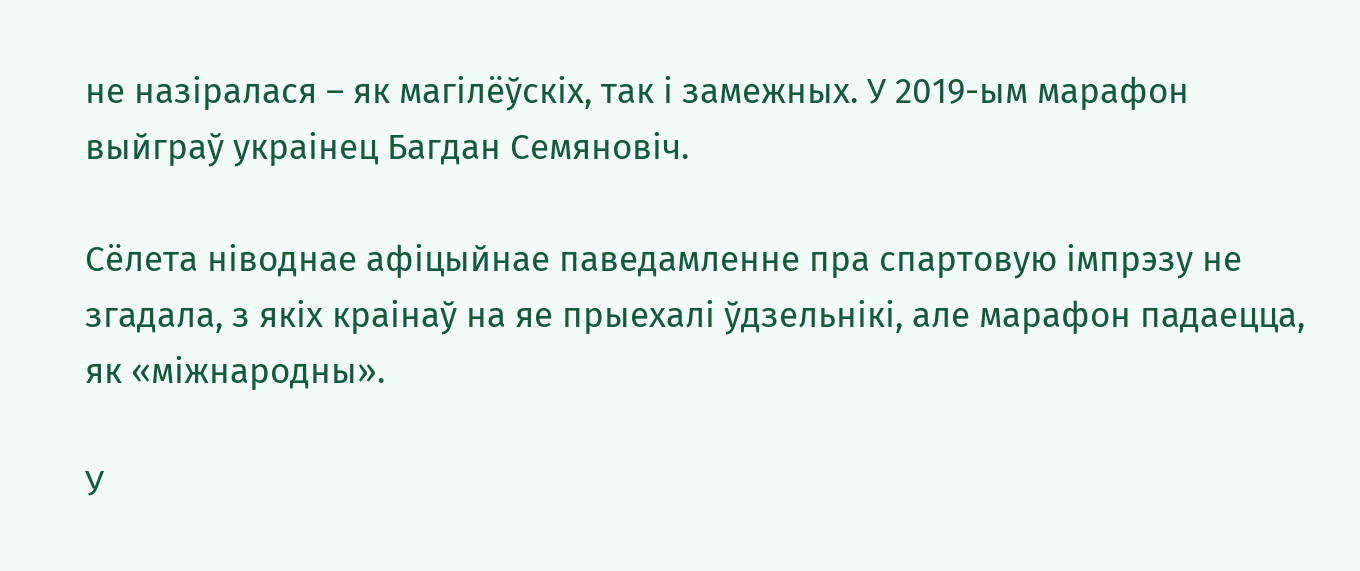не назіралася – як магілёўскіх, так і замежных. У 2019-ым марафон выйграў украінец Багдан Семяновіч.

Сёлета ніводнае афіцыйнае паведамленне пра спартовую імпрэзу не згадала, з якіх краінаў на яе прыехалі ўдзельнікі, але марафон падаецца, як «міжнародны».

У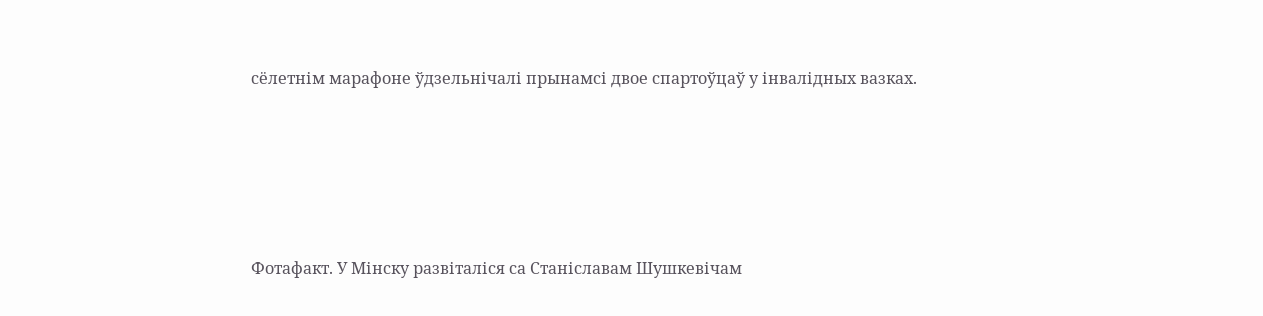сёлетнім марафоне ўдзельнічалі прынамсі двое спартоўцаў у інвалідных вазках.





Фотафакт. У Мінску развіталіся са Станіславам Шушкевічам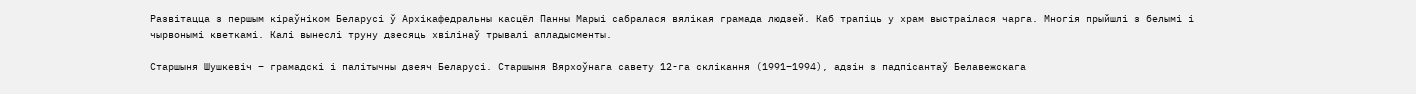Развітацца з першым кіраўніком Беларусі ў Архікафедральны касцёл Панны Марыі сабралася вялікая грамада людзей. Каб трапіць у храм выстраілася чарга. Многія прыйшлі з белымі і чырвонымі кветкамі. Калі вынеслі труну дзесяць хвілінаў трывалі апладысменты.

Старшыня Шушкевіч – грамадскі і палітычны дзеяч Беларусі. Старшыня Вярхоўнага савету 12-га склікання (1991–1994), адзін з падпісантаў Белавежскага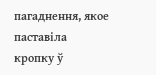пагаднення, якое паставіла кропку ў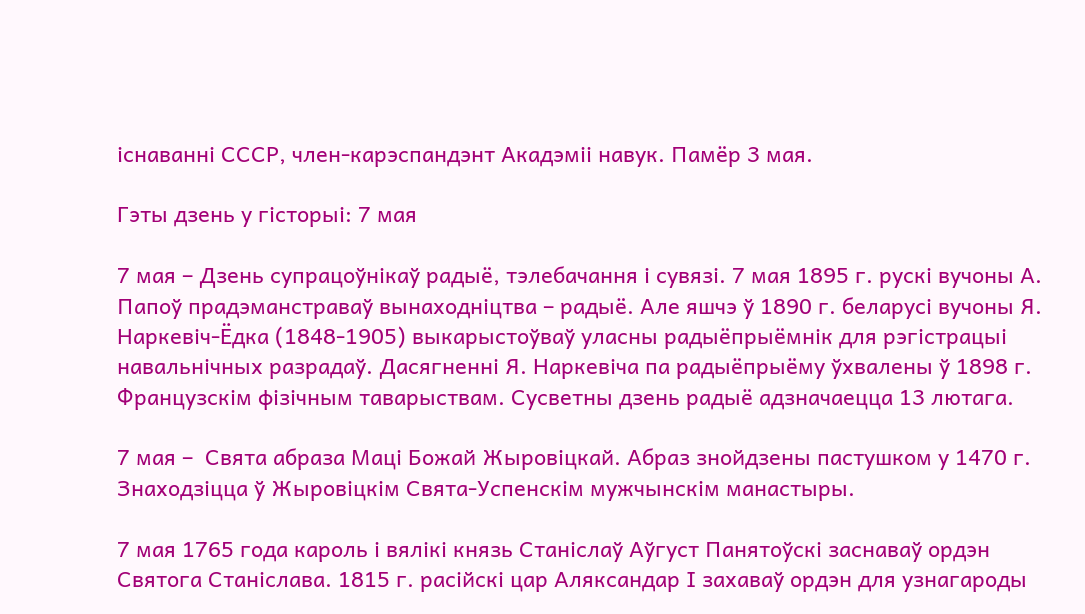існаванні СССР, член-карэспандэнт Акадэміі навук. Памёр 3 мая.

Гэты дзень у гісторыі: 7 мая

7 мая – Дзень супрацоўнікаў радыё, тэлебачання і сувязі. 7 мая 1895 г. рускі вучоны А. Папоў прадэманстраваў вынаходніцтва – радыё. Але яшчэ ў 1890 г. беларусі вучоны Я. Наркевіч-Ёдка (1848-1905) выкарыстоўваў уласны радыёпрыёмнік для рэгістрацыі навальнічных разрадаў. Дасягненні Я. Наркевіча па радыёпрыёму ўхвалены ў 1898 г. Французскім фізічным таварыствам. Сусветны дзень радыё адзначаецца 13 лютага.

7 мая –  Свята абраза Маці Божай Жыровіцкай. Абраз знойдзены пастушком у 1470 г. Знаходзіцца ў Жыровіцкім Свята-Успенскім мужчынскім манастыры.

7 мая 1765 года кароль і вялікі князь Станіслаў Аўгуст Панятоўскі заснаваў ордэн Святога Станіслава. 1815 г. расійскі цар Аляксандар І захаваў ордэн для узнагароды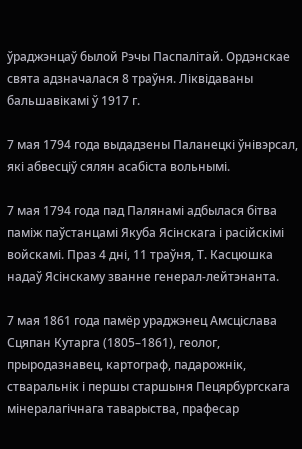ўраджэнцаў былой Рэчы Паспалітай. Ордэнскае свята адзначалася 8 траўня. Ліквідаваны бальшавікамі ў 1917 г.

7 мая 1794 года выдадзены Паланецкі ўнівэрсал, які абвесціў сялян асабіста вольнымі.

7 мая 1794 года пад Палянамі адбылася бітва паміж паўстанцамі Якуба Ясінскага і расійскімі войскамі. Праз 4 дні, 11 траўня, Т. Касцюшка надаў Ясінскаму званне генерал-лейтэнанта.

7 мая 1861 года памёр ураджэнец Амсціслава Сцяпан Кутарга (1805–1861), геолог, прыродазнавец, картограф, падарожнік, стваральнік і першы старшыня Пецярбургскага мінералагічнага таварыства, прафесар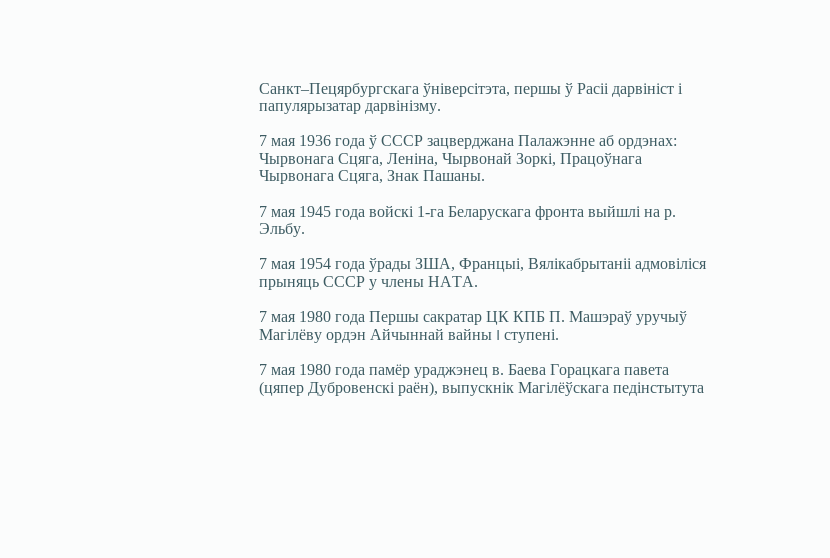Санкт–Пецярбургскага ўніверсітэта, першы ў Расіі дарвініст і папулярызатар дарвінізму.

7 мая 1936 года ў СССР зацверджана Палажэнне аб ордэнах: Чырвонага Сцяга, Леніна, Чырвонай Зоркі, Працоўнага Чырвонага Сцяга, Знак Пашаны.

7 мая 1945 года войскі 1-га Беларускага фронта выйшлі на р. Эльбу.

7 мая 1954 года ўрады ЗША, Францыі, Вялікабрытаніі адмовіліся прыняць СССР у члены НАТА.

7 мая 1980 года Першы сакратар ЦК КПБ П. Машэраў уручыў Магілёву ордэн Айчыннай вайны I ступені.

7 мая 1980 года памёр ураджэнец в. Баева Горацкага павета (цяпер Дубровенскі раён), выпускнік Магілёўскага педінстытута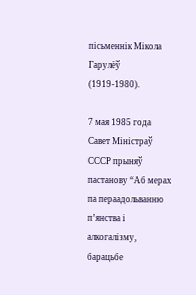пісьменнік Мікола Гарулёў (1919-1980).

7 мая 1985 года Савет Міністраў СССР прыняў пастанову “Аб мерах па пераадольванню п’янства і алкогалізму, барацьбе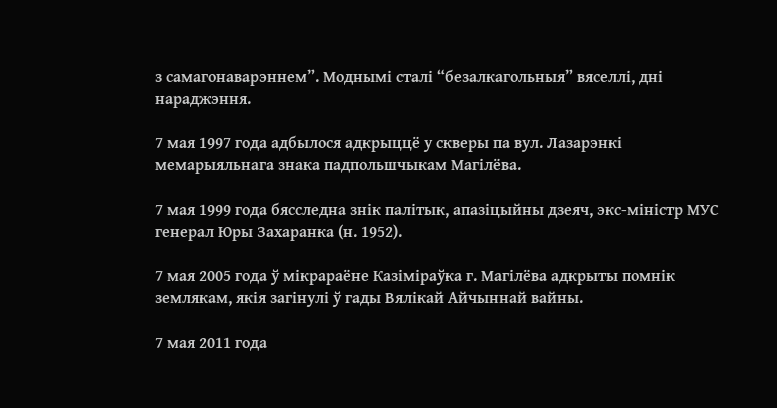з самагонаварэннем”. Моднымі сталі “безалкагольныя” вяселлі, дні нараджэння.

7 мая 1997 года адбылося адкрыццё у скверы па вул. Лазарэнкі мемарыяльнага знака падпольшчыкам Магілёва.

7 мая 1999 года бясследна знік палітык, апазіцыйны дзеяч, экс-міністр МУС генерал Юры Захаранка (н. 1952).

7 мая 2005 года ў мікрараёне Казіміраўка г. Магілёва адкрыты помнік землякам, якія загінулі ў гады Вялікай Айчыннай вайны.

7 мая 2011 года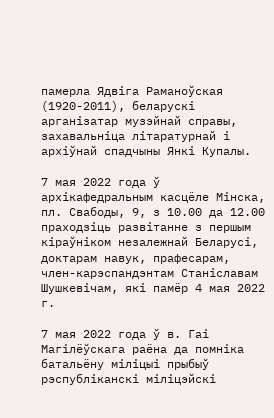памерла Ядвіга Раманоўская (1920-2011), беларускі арганізатар музэйнай справы, захавальніца літаратурнай і архіўнай спадчыны Янкі Купалы.

7 мая 2022 года ў архікафедральным касцёле Мінска, пл. Свабоды, 9, з 10.00 да 12.00 праходзіць развітанне з першым кіраўніком незалежнай Беларусі, доктарам навук, прафесарам, член-карэспандэнтам Станіславам Шушкевічам, які памёр 4 мая 2022 г.

7 мая 2022 года ў в. Гаі Магілёўскага раёна да помніка батальёну міліцыі прыбыў рэспубліканскі міліцэйскі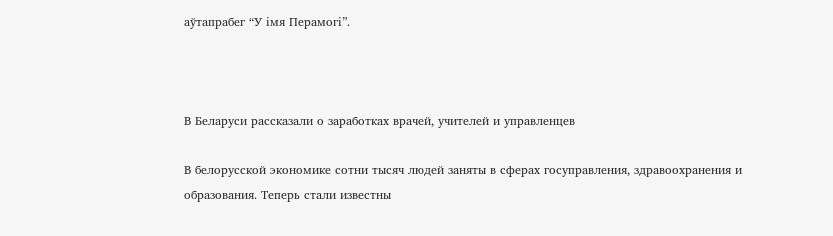аўтапрабег “У імя Перамогі”.



В Беларуси рассказали о заработках врачей, учителей и управленцев

В белорусской экономике сотни тысяч людей заняты в сферах госуправления, здравоохранения и образования. Теперь стали известны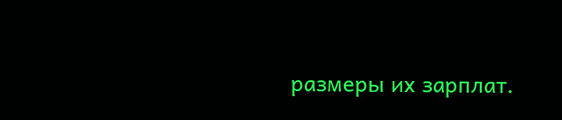размеры их зарплат.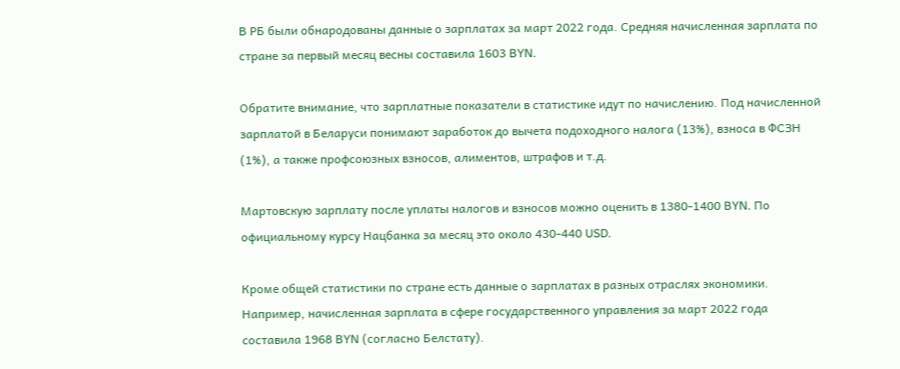В РБ были обнародованы данные о зарплатах за март 2022 года. Средняя начисленная зарплата по стране за первый месяц весны составила 1603 BYN.

Обратите внимание, что зарплатные показатели в статистике идут по начислению. Под начисленной зарплатой в Беларуси понимают заработок до вычета подоходного налога (13%), взноса в ФСЗН (1%), а также профсоюзных взносов, алиментов, штрафов и т.д.

Мартовскую зарплату после уплаты налогов и взносов можно оценить в 1380-1400 BYN. По официальному курсу Нацбанка за месяц это около 430-440 USD.

Кроме общей статистики по стране есть данные о зарплатах в разных отраслях экономики. Например, начисленная зарплата в сфере государственного управления за март 2022 года составила 1968 BYN (согласно Белстату).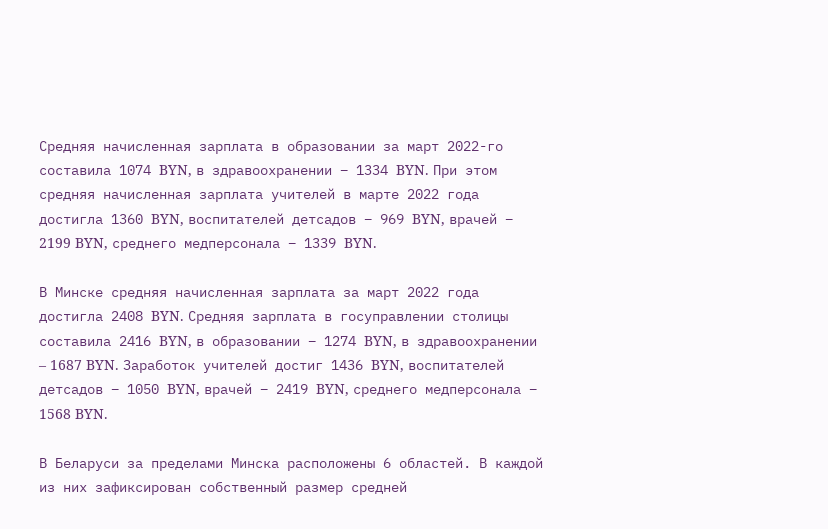Средняя начисленная зарплата в образовании за март 2022-го составила 1074 BYN, в здравоохранении – 1334 BYN. При этом средняя начисленная зарплата учителей в марте 2022 года достигла 1360 BYN, воспитателей детсадов – 969 BYN, врачей – 2199 BYN, среднего медперсонала – 1339 BYN.

В Минске средняя начисленная зарплата за март 2022 года достигла 2408 BYN. Средняя зарплата в госуправлении столицы составила 2416 BYN, в образовании – 1274 BYN, в здравоохранении – 1687 BYN. Заработок учителей достиг 1436 BYN, воспитателей детсадов – 1050 BYN, врачей – 2419 BYN, среднего медперсонала – 1568 BYN.

В Беларуси за пределами Минска расположены 6 областей. В каждой из них зафиксирован собственный размер средней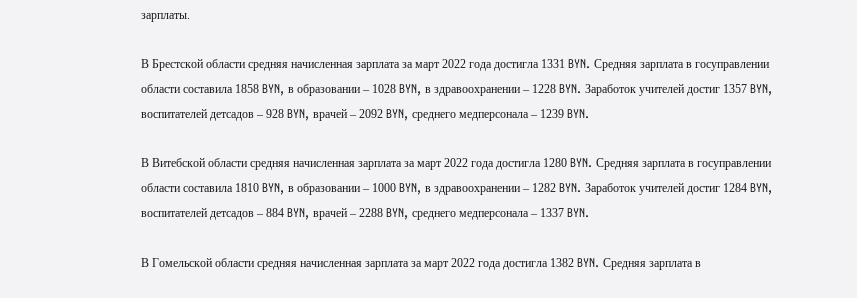зарплаты.

В Брестской области средняя начисленная зарплата за март 2022 года достигла 1331 BYN. Средняя зарплата в госуправлении области составила 1858 BYN, в образовании – 1028 BYN, в здравоохранении – 1228 BYN. Заработок учителей достиг 1357 BYN, воспитателей детсадов – 928 BYN, врачей – 2092 BYN, среднего медперсонала – 1239 BYN.

В Витебской области средняя начисленная зарплата за март 2022 года достигла 1280 BYN. Средняя зарплата в госуправлении области составила 1810 BYN, в образовании – 1000 BYN, в здравоохранении – 1282 BYN. Заработок учителей достиг 1284 BYN, воспитателей детсадов – 884 BYN, врачей – 2288 BYN, среднего медперсонала – 1337 BYN.

В Гомельской области средняя начисленная зарплата за март 2022 года достигла 1382 BYN. Средняя зарплата в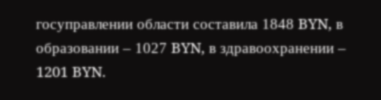госуправлении области составила 1848 BYN, в образовании – 1027 BYN, в здравоохранении – 1201 BYN.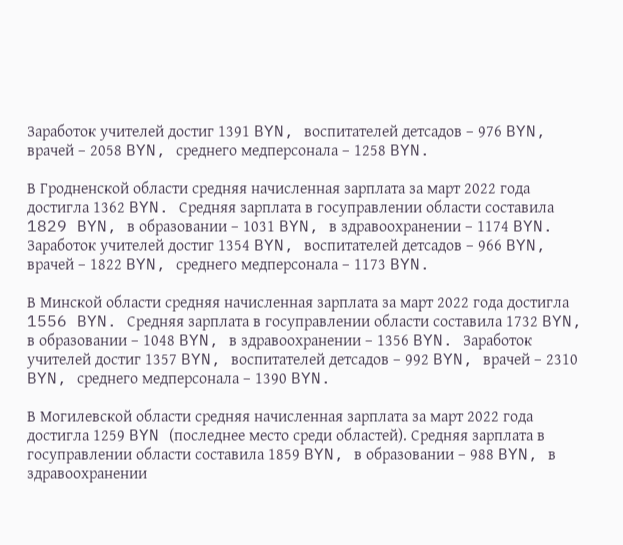Заработок учителей достиг 1391 BYN, воспитателей детсадов – 976 BYN, врачей – 2058 BYN, среднего медперсонала – 1258 BYN.

В Гродненской области средняя начисленная зарплата за март 2022 года достигла 1362 BYN. Средняя зарплата в госуправлении области составила 1829 BYN, в образовании – 1031 BYN, в здравоохранении – 1174 BYN. Заработок учителей достиг 1354 BYN, воспитателей детсадов – 966 BYN, врачей – 1822 BYN, среднего медперсонала – 1173 BYN.

В Минской области средняя начисленная зарплата за март 2022 года достигла 1556 BYN. Средняя зарплата в госуправлении области составила 1732 BYN, в образовании – 1048 BYN, в здравоохранении – 1356 BYN. Заработок учителей достиг 1357 BYN, воспитателей детсадов – 992 BYN, врачей – 2310 BYN, среднего медперсонала – 1390 BYN.

В Могилевской области средняя начисленная зарплата за март 2022 года достигла 1259 BYN (последнее место среди областей). Средняя зарплата в госуправлении области составила 1859 BYN, в образовании – 988 BYN, в здравоохранении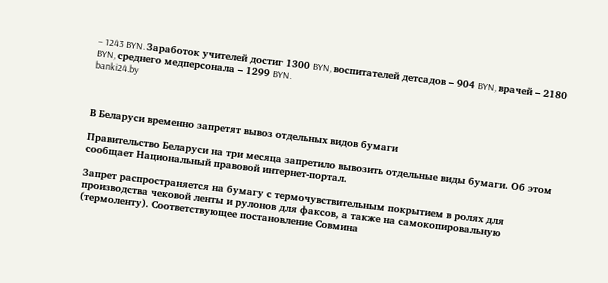– 1243 BYN. Заработок учителей достиг 1300 BYN, воспитателей детсадов – 904 BYN, врачей – 2180 BYN, среднего медперсонала – 1299 BYN.
banki24.by



В Беларуси временно запретят вывоз отдельных видов бумаги

Правительство Беларуси на три месяца запретило вывозить отдельные виды бумаги. Об этом сообщает Национальный правовой интернет-портал.

Запрет распространяется на бумагу с термочувствительным покрытием в ролях для производства чековой ленты и рулонов для факсов, а также на самокопировальную (термоленту). Соответствующее постановление Совмина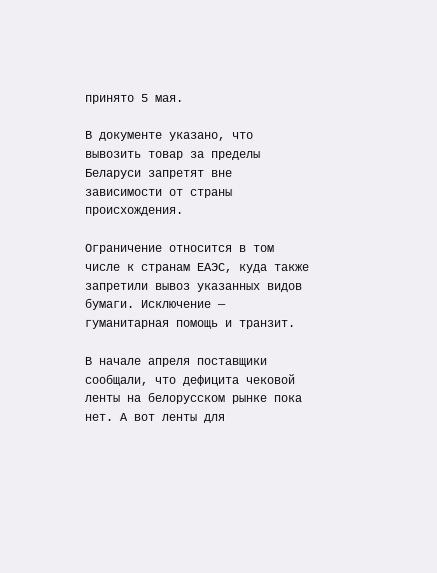принято 5 мая.

В документе указано, что вывозить товар за пределы Беларуси запретят вне зависимости от страны происхождения.

Ограничение относится в том числе к странам ЕАЭС, куда также запретили вывоз указанных видов бумаги. Исключение — гуманитарная помощь и транзит.

В начале апреля поставщики сообщали, что дефицита чековой ленты на белорусском рынке пока нет. А вот ленты для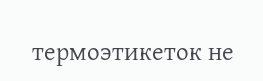термоэтикеток не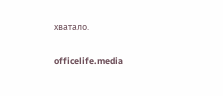хватало.

officelife.media